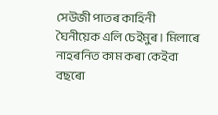সেউজী পাতৰ কাহিনী
ঘৈনীয়েক এলি চেইমুৰ। মিলাৰে নাহৰনিত কাম কৰা কেইবা
বছৰো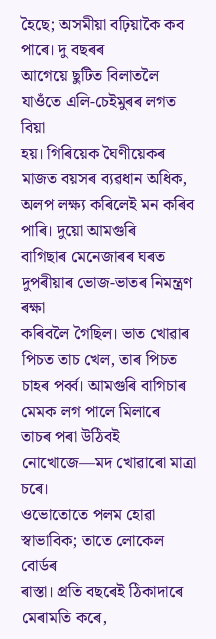হৈছে; অসমীয়া বঢ়িয়াকৈ কব পাৰে। দু বছৰৰ
আগেয়ে ছুটিত বিলাতলৈ যাওঁতে এলি-চেইমুৰৰ লগত বিয়া
হয়। গিৰিয়েক ঘৈণীয়েকৰ মাজত বয়সৰ ব্যৱধান অধিক,
অলপ লক্ষ্য কৰিলেই মন কৰিব পাৰি। দুয়ো আমগুৰি
বাগিছাৰ মেনেজাৰৰ ঘৰত দুপৰীয়াৰ ভোজ-ভাতৰ নিমন্ত্ৰণ ৰক্ষা
কৰিবলৈ গৈছিল। ভাত খোৱাৰ পিচত তাচ খেল, তাৰ পিচত
চাহৰ পৰ্ব্ব। আমগুৰি বাগিচাৰ মেমক লগ পালে মিলাৰে
তাচৰ পৰা উঠিবই নোখোজে—মদ খোৱাৰো মাত্ৰা চৰে।
ওভোতোতে পলম হোৱা স্বাভাবিক; তাতে লোকেল বোৰ্ডৰ
ৰাস্তা। প্ৰতি বছৰেই ঠিকাদাৰে মেৰামতি কৰে,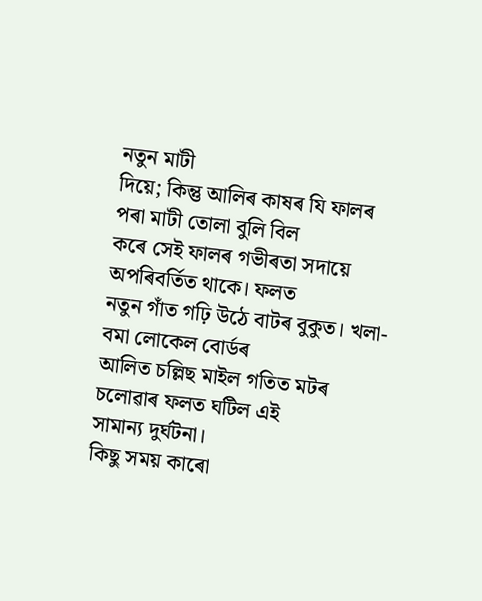নতুন মাটী
দিয়ে; কিন্তু আলিৰ কাষৰ যি ফালৰ পৰা মাটী তোলা বুলি বিল
কৰে সেই ফালৰ গভীৰতা সদায়ে অপৰিবৰ্তিত থাকে। ফলত
নতুন গাঁত গঢ়ি উঠে বাটৰ বুকুত। খলা-বমা লোকেল বোৰ্ডৰ
আলিত চল্লিছ মাইল গতিত মটৰ চলোৱাৰ ফলত ঘটিল এই
সামান্য দুৰ্ঘটনা।
কিছু সময় কাৰো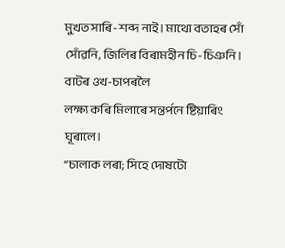মুখত সাৰি-শব্দ নাই। মাথো বতাহৰ সোঁ
সোঁৱনি, জিলিৰ বিৰামহীন চি-চিঞনি। বাটৰ ওখ-চাপৰলৈ
লক্ষ্য কৰি মিলাৰে সন্তৰ্পনে ষ্টিয়াৰিং ঘূৰালে।
“চালাক লৰা; সিহে দোষটো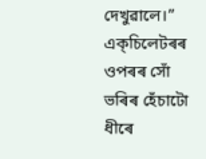দেখুৱালে।” এক্চিলেটৰৰ ওপৰৰ সোঁ ভৰিৰ হেঁচাটো ধীৰে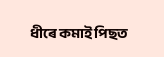ধীৰে কমাই পিছত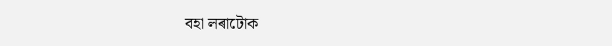বহা লৰাটোক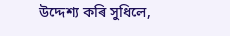উদ্দেশ্য কৰি সুধিলে,